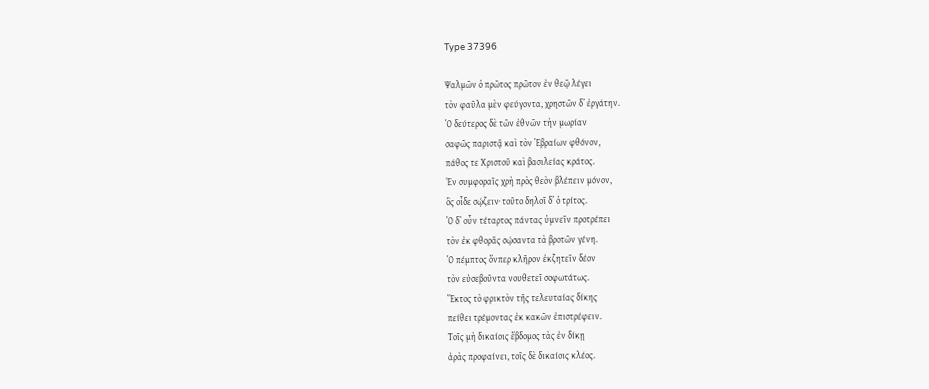Type 37396

Ψαλμῶν ὁ πρῶτος πρῶτον ἐν θεῷ λέγει
τὸν φαῦλα μὲν φεύγοντα, χρηστῶν δ’ ἐργάτην.
Ὁ δεύτερος δὲ τῶν ἐθνῶν τὴν μωρίαν
σαφῶς παριστᾷ καὶ τὸν Ἑβραίων φθόνον,
πάθος τε Χριστοῦ καὶ βασιλείας κράτος.
Ἐν συμφοραῖς χρὴ πρὸς θεὸν βλέπειν μόνον,
ὃς οἶδε σῴζειν· τοῦτο δηλοῖ δ’ ὁ τρίτος.
Ὁ δ’ οὖν τέταρτος πάντας ὑμνεῖν προτρέπει
τὸν ἐκ φθορᾶς σῴσαντα τὰ βροτῶν γένη.
Ὁ πέμπτος ὅνπερ κλῆρον ἐκζητεῖν δέον
τὸν εὐσεβοῦντα νουθετεῖ σοφωτάτως.
Ἕκτος τὸ φρικτὸν τῆς τελευταίας δίκης
πείθει τρέμοντας ἐκ κακῶν ἐπιστρέφειν.
Τοῖς μὴ δικαίοις ἕβδομος τὰς ἐν δίκῃ
ἀρὰς προφαίνει, τοῖς δὲ δικαίοις κλέος.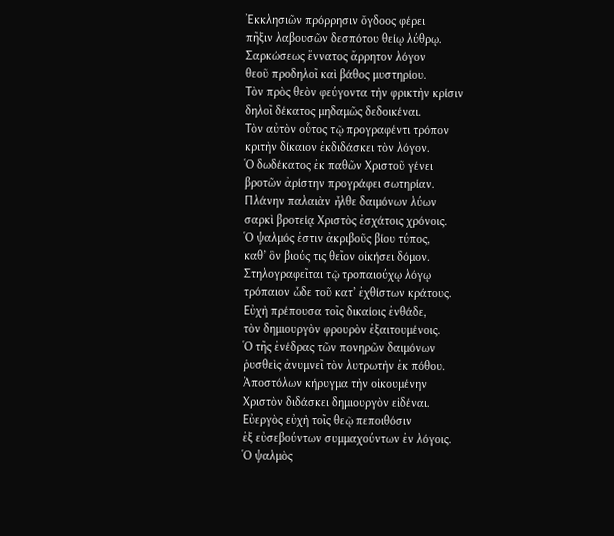Ἐκκλησιῶν πρόρρησιν ὄγδοος φέρει
πῆξιν λαβουσῶν δεσπότου θείῳ λύθρῳ.
Σαρκώσεως ἔννατος ἄρρητον λόγον
θεοῦ προδηλοῖ καὶ βάθος μυστηρίου.
Τὸν πρὸς θεὸν φεύγοντα τὴν φρικτὴν κρίσιν
δηλοῖ δέκατος μηδαμῶς δεδοικέναι.
Τὸν αὐτὸν οὗτος τῷ προγραφέντι τρόπον
κριτὴν δίκαιον ἐκδιδάσκει τὸν λόγον.
Ὁ δωδέκατος ἐκ παθῶν Χριστοῦ γένει
βροτῶν ἀρίστην προγράφει σωτηρίαν.
Πλάνην παλαιὰν ἦλθε δαιμόνων λύων
σαρκὶ βροτείᾳ Χριστὸς ἐσχάτοις χρόνοις.
Ὁ ψαλμός ἐστιν ἀκριβοῦς βίου τύπος,
καθ’ ὃν βιούς τις θεῖον οἰκήσει δόμον.
Στηλογραφεῖται τῷ τροπαιούχῳ λόγῳ
τρόπαιον ὧδε τοῦ κατ’ ἐχθίστων κράτους.
Εὐχὴ πρέπουσα τοῖς δικαίοις ἐνθάδε,
τὸν δημιουργὸν φρουρὸν ἐξαιτουμένoις.
Ὁ τῆς ἐνέδρας τῶν πονηρῶν δαιμόνων
ῥυσθεὶς ἀνυμνεῖ τὸν λυτρωτὴν ἐκ πόθου.
Ἀποστόλων κήρυγμα τὴν οἰκουμένην
Χριστὸν διδάσκει δημιουργὸν εἰδέναι.
Εὐεργὸς εὐχὴ τοῖς θεῷ πεποιθόσιν
ἐξ εὐσεβούντων συμμαχούντων ἐν λόγοις.
Ὁ ψαλμὸς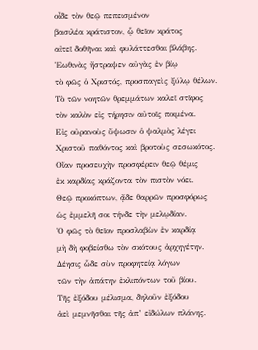οἶδε τὸν θεῷ πεπεισμένον
βασιλέα κράτιστον, ᾧ θεῖον κράτος
αἰτεῖ δοθῆναι καὶ φυλάττεσθαι βλάβης.
Ἑωθινὰς ἤστραψεν αὐγὰς ἐν βίῳ
τὸ φῶς ὁ Χριστός, προσπαγεὶς ξύλῳ θέλων.
Τὸ τῶν νοητῶν θρεμμάτων καλεῖ στῖφος
τὸν καλὸν εἰς τήρησιν αὐτοῖς ποιμένα.
Εἰς οὐρανοὺς ὕψωσιν ὁ ψαλμὸς λέγει
Χριστοῦ παθόντος καὶ βροτοὺς σεσωκότος.
Οἵαν προσευχὴν προσφέρειν θεῷ θέμις
ἐκ καρδίας κράζοντα τὸν πιστὸν νόει.
Θεῷ προκόπτων, ᾄδε θαρρῶν προσφόρως
ὡς ἐμμελῆ σοι τήνδε τὴν μελῳδίαν.
Ὁ φῶς τὸ θεῖον προσλαβὼν ἐν καρδίᾳ
μὴ δὴ φοβείσθω τὸν σκότους ἀρχηγέτην.
Δέησις ὧδε σὺν προφητείᾳ λόγων
τῶν τὴν ἀπάτην ἐκλιπόντων τοῦ βίου.
Τῆς ἐξόδου μέλισμα, δηλοῦν ἐξόδου
ἀεὶ μεμνῆσθαι τῆς ἀπ’ εἰδώλων πλάνης.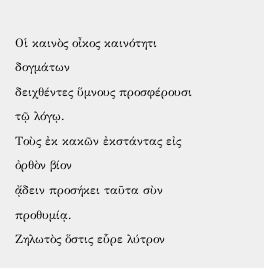Οἱ καινὸς οἶκος καινότητι δογμάτων
δειχθέντες ὕμνους προσφέρουσι τῷ λόγῳ.
Τοὺς ἐκ κακῶν ἐκστάντας εἰς ὀρθὸν βίον
ᾄδειν προσήκει ταῦτα σὺν προθυμίᾳ.
Ζηλωτὸς ὅστις εὗρε λύτρον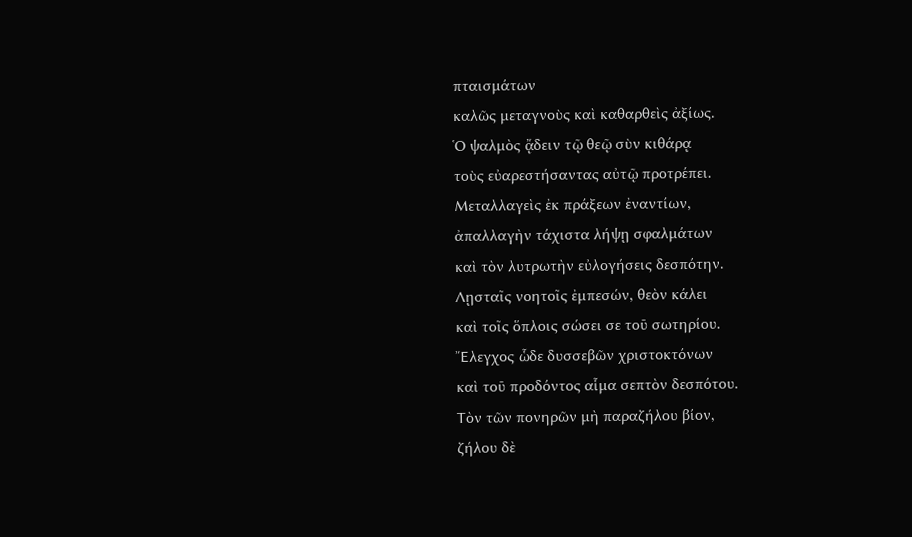πταισμάτων
καλῶς μεταγνοὺς καὶ καθαρθεὶς ἀξίως.
Ὁ ψαλμὸς ᾄδειν τῷ θεῷ σὺν κιθάρᾳ
τοὺς εὐαρεστήσαντας αὐτῷ προτρέπει.
Μεταλλαγεὶς ἐκ πράξεων ἐναντίων,
ἀπαλλαγὴν τάχιστα λήψῃ σφαλμάτων
καὶ τὸν λυτρωτὴν εὐλογήσεις δεσπότην.
Λῃσταῖς νοητοῖς ἐμπεσών, θεὸν κάλει
καὶ τοῖς ὅπλοις σώσει σε τοῦ σωτηρίου.
Ἔλεγχος ὧδε δυσσεβῶν χριστοκτόνων
καὶ τοῦ προδόντος αἷμα σεπτὸν δεσπότου.
Τὸν τῶν πονηρῶν μὴ παραζήλου βίον,
ζήλου δὲ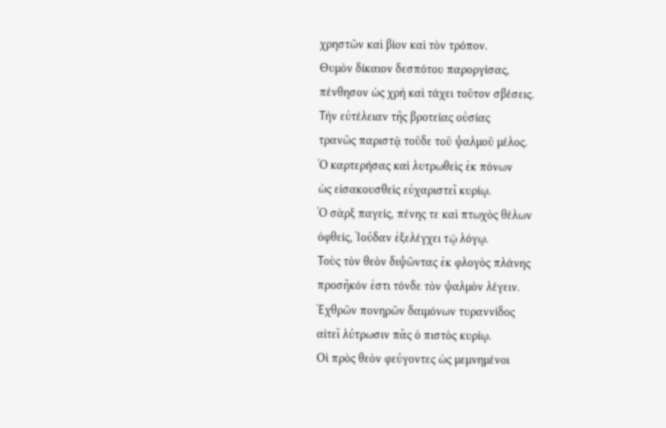χρηστῶν καὶ βίον καὶ τὸν τρόπον.
Θυμὸν δίκαιον δεσπότου παροργίσας,
πένθησον ὡς χρὴ καὶ τάχει τοῦτον σβέσεις.
Τὴν εὐτέλειαν τῆς βροτείας οὐσίας
τρανῶς παριστᾷ τοῦδε τοῦ ψαλμοῦ μέλος.
Ὁ καρτερήσας καὶ λυτρωθεὶς ἐκ πόνων
ὡς εἰσακουσθεὶς εὐχαριστεῖ κυρίῳ.
Ὁ σὰρξ παγείς, πένης τε καὶ πτωχὸς θέλων
ὀφθείς, Ἰούδαν ἐξελέγχει τῷ λόγῳ.
Τοὺς τὸν θεὸν διψῶντας ἐκ φλογὸς πλάνης
προσῆκόν ἐστι τόνδε τὸν ψαλμὸν λέγειν.
Ἐχθρῶν πονηρῶν δαιμόνων τυραννίδος
αἰτεῖ λύτρωσιν πᾶς ὁ πιστὸς κυρίῳ.
Οἱ πρὸς θεὸν φεύγοντες ὡς μεμνημένοι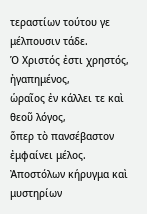τεραστίων τούτου γε μέλπουσιν τάδε.
Ὁ Χριστός ἐστι χρηστός, ἠγαπημένος,
ὡραῖος ἐν κάλλει τε καὶ θεοῦ λόγος,
ὅπερ τὸ πανσέβαστον ἐμφαίνει μέλος.
Ἀποστόλων κήρυγμα καὶ μυστηρίων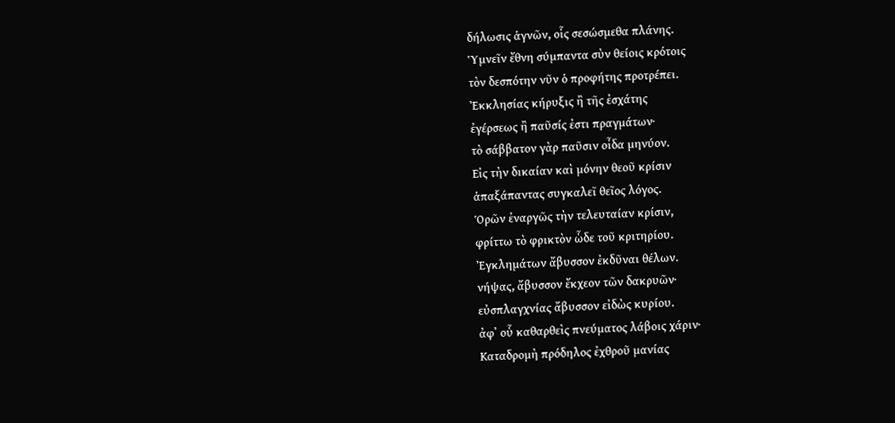δήλωσις ἁγνῶν, οἷς σεσώσμεθα πλάνης.
Ὑμνεῖν ἔθνη σύμπαντα σὺν θείοις κρότοις
τὸν δεσπότην νῦν ὁ προφήτης προτρέπει.
Ἐκκλησίας κήρυξις ἢ τῆς ἐσχάτης
ἐγέρσεως ἢ παῦσίς ἐστι πραγμάτων·
τὸ σάββατον γὰρ παῦσιν οἶδα μηνύον.
Εἰς τὴν δικαίαν καὶ μόνην θεοῦ κρίσιν
ἁπαξάπαντας συγκαλεῖ θεῖος λόγος.
Ὁρῶν ἐναργῶς τὴν τελευταίαν κρίσιν,
φρίττω τὸ φρικτὸν ὧδε τοῦ κριτηρίου.
Ἐγκλημάτων ἄβυσσον ἐκδῦναι θέλων.
νήψας, ἄβυσσον ἔκχεον τῶν δακρυῶν·
εὐσπλαγχνίας ἄβυσσον εἰδὼς κυρίου.
ἀφ᾿ οὗ καθαρθεὶς πνεύματος λάβοις χάριν·
Καταδρομὴ πρόδηλος ἐχθροῦ μανίας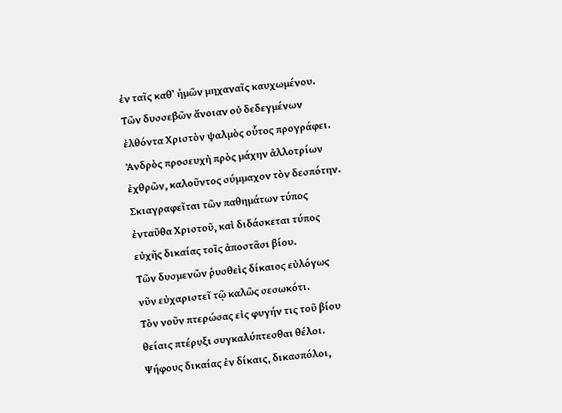ἐν ταῖς καθ’ ἡμῶν μηχαναῖς καυχωμένου.
Τῶν δυσσεβῶν ἄνοιαν οὐ δεδεγμένων
ἐλθόντα Χριστὸν ψαλμὸς οὗτος προγράφει.
Ἀνδρὸς προσευχὴ πρὸς μάχην ἀλλοτρίων
ἐχθρῶν, καλοῦντος σύμμαχον τὸν δεσπότην.
Σκιαγραφεῖται τῶν παθημάτων τύπος
ἐνταῦθα Χριστοῦ, καὶ διδάσκεται τύπος
εὐχῆς δικαίας τοῖς ἀποστᾶσι βίου.
Τῶν δυσμενῶν ῥυσθεὶς δίκαιος εὐλόγως
νῦν εὐχαριστεῖ τῷ καλῶς σεσωκότι.
Τὸν νοῦν πτερώσας εἰς φυγήν τις τοῦ βίου
θείαις πτέρυξι συγκαλύπτεσθαι θέλoι.
Ψήφους δικαίας ἐν δίκαις, δικασπόλοι,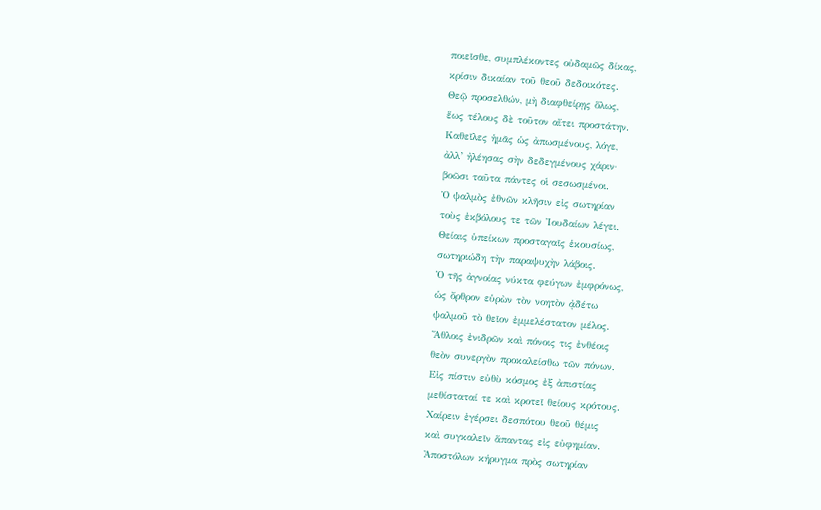ποιεῖσθε, συμπλέκοντες οὐδαμῶς δίκας,
κρίσιν δικαίαν τοῦ θεοῦ δεδοικότες.
Θεῷ προσελθών, μὴ διαφθείρῃς ὅλως,
ἕως τέλους δὲ τοῦτον αἴτει προστάτην.
Καθεῖλες ἡμᾶς ὡς ἀπωσμένους, λόγε,
ἀλλ’ ἠλέησας σὴν δεδεγμένους χάριν·
βοῶσι ταῦτα πάντες οἱ σεσωσμένοι.
Ὁ ψαλμὸς ἐθνῶν κλῆσιν εἰς σωτηρίαν
τοὺς ἐκβόλους τε τῶν Ἰουδαίων λέγει.
Θείαις ὑπείκων προσταγαῖς ἑκουσίως,
σωτηριώδη τὴν παραψυχὴν λάβοις.
Ὁ τῆς ἀγνοίας νύκτα φεύγων ἐμφρόνως,
ὡς ὄρθρον εὑρὼν τὸν νοητὸν ᾀδέτω
ψαλμοῦ τὸ θεῖον ἐμμελέστατον μέλος.
Ἄθλοις ἐνιδρῶν καὶ πόνοις τις ἐνθέοις
θεὸν συνεργὸν προκαλείσθω τῶν πόνων.
Εἰς πίστιν εὐθὺ κόσμος ἐξ ἀπιστίας
μεθίσταταί τε καὶ κροτεῖ θείους κρότους.
Χαίρειν ἐγέρσει δεσπότου θεοῦ θέμις
καὶ συγκαλεῖν ἅπαντας εἰς εὐφημίαν.
Ἀποστόλων κήρυγμα πρὸς σωτηρίαν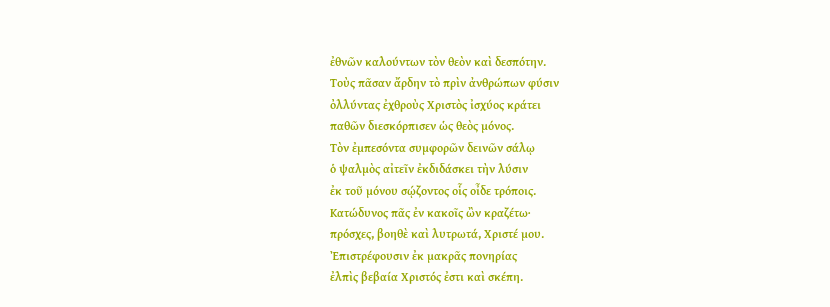ἐθνῶν καλούντων τὸν θεὸν καὶ δεσπότην.
Τοὺς πᾶσαν ἄρδην τὸ πρὶν ἀνθρώπων φύσιν
ὀλλύντας ἐχθροὺς Χριστὸς ἰσχύος κράτει
παθῶν διεσκόρπισεν ὡς θεὸς μόνος.
Τὸν ἐμπεσόντα συμφορῶν δεινῶν σάλῳ
ὁ ψαλμὸς αἰτεῖν ἐκδιδάσκει τὴν λύσιν
ἐκ τοῦ μόνου σῴζοντος οἷς οἶδε τρόποις.
Κατώδυνος πᾶς ἐν κακοῖς ὢν κραζέτω·
πρόσχες, βοηθὲ καὶ λυτρωτά, Χριστέ μου.
Ἐπιστρέφουσιν ἐκ μακρᾶς πονηρίας
ἐλπὶς βεβαία Χριστός ἐστι καὶ σκέπη.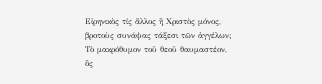Εἰρηνικὸς τίς ἄλλος ἢ Χριστὸς μόνος,
βροτοὺς συνάψας τάξεσι τῶν ἀγγέλων;
Τὸ μακρόθυμον τοῦ θεοῦ θαυμαστέον,
ὃς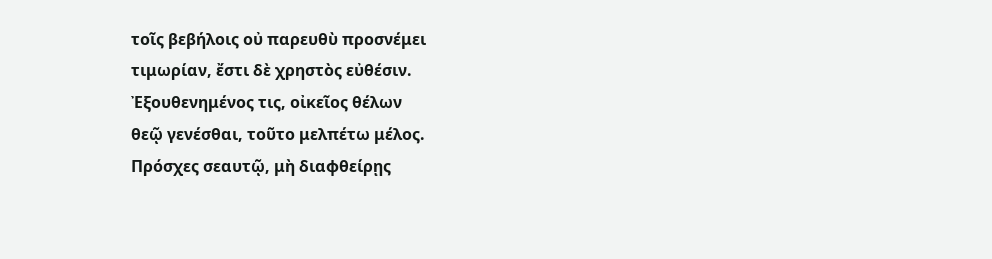τοῖς βεβήλοις οὐ παρευθὺ προσνέμει
τιμωρίαν, ἔστι δὲ χρηστὸς εὐθέσιν.
Ἐξουθενημένος τις, οἰκεῖος θέλων
θεῷ γενέσθαι, τοῦτο μελπέτω μέλος.
Πρόσχες σεαυτῷ, μὴ διαφθείρῃς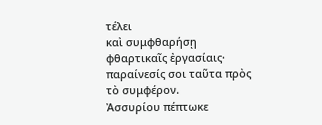τέλει
καὶ συμφθαρήσῃ φθαρτικαῖς ἐργασίαις·
παραίνεσίς σοι ταῦτα πρὸς τὸ συμφέρον.
Ἀσσυρίου πέπτωκε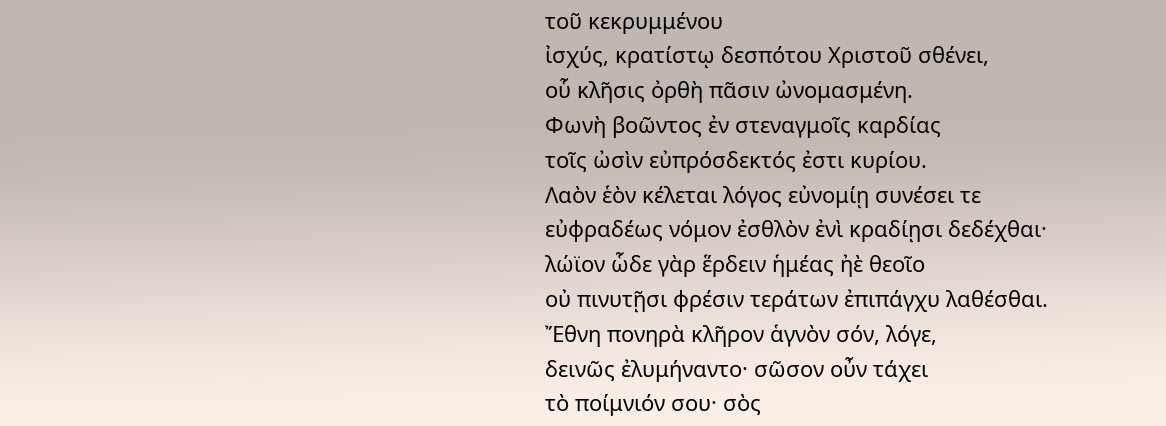τοῦ κεκρυμμένου
ἰσχύς, κρατίστῳ δεσπότου Χριστοῦ σθένει,
οὗ κλῆσις ὀρθὴ πᾶσιν ὠνομασμένη.
Φωνὴ βοῶντος ἐν στεναγμοῖς καρδίας
τοῖς ὠσὶν εὐπρόσδεκτός ἐστι κυρίου.
Λαὸν ἑὸν κέλεται λόγος εὐνομίῃ συνέσει τε
εὐφραδέως νόμον ἐσθλὸν ἐνὶ κραδίῃσι δεδέχθαι·
λώϊον ὧδε γὰρ ἕρδειν ἡμέας ἠὲ θεοῖο
οὐ πινυτῇσι φρέσιν τεράτων ἐπιπάγχυ λαθέσθαι.
Ἔθνη πονηρὰ κλῆρον ἁγνὸν σόν, λόγε,
δεινῶς ἐλυμήναντο· σῶσον οὖν τάχει
τὸ ποίμνιόν σου· σὸς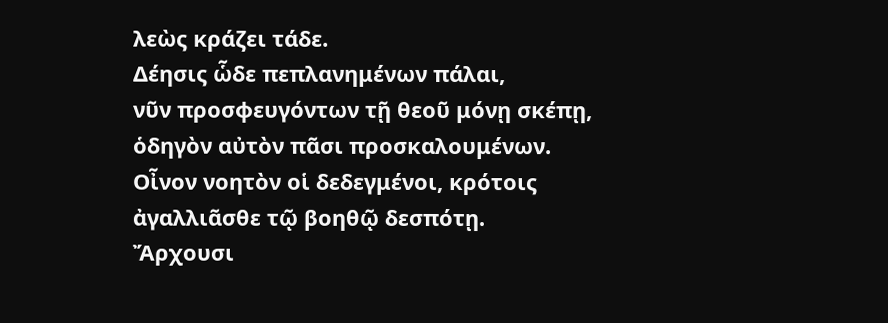λεὼς κράζει τάδε.
Δέησις ὧδε πεπλανημένων πάλαι,
νῦν προσφευγόντων τῇ θεοῦ μόνῃ σκέπῃ,
ὁδηγὸν αὐτὸν πᾶσι προσκαλουμένων.
Οἶνον νοητὸν οἱ δεδεγμένοι, κρότοις
ἀγαλλιᾶσθε τῷ βοηθῷ δεσπότῃ.
Ἄρχουσι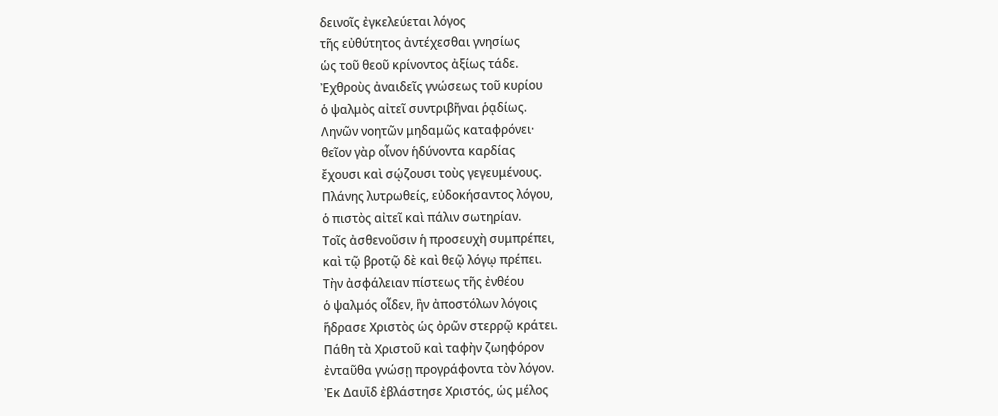δεινοῖς ἐγκελεύεται λόγος
τῆς εὐθύτητος ἀντέχεσθαι γνησίως
ὡς τοῦ θεοῦ κρίνοντος ἀξίως τάδε.
Ἐχθροὺς ἀναιδεῖς γνώσεως τοῦ κυρίου
ὁ ψαλμὸς αἰτεῖ συντριβῆναι ῥᾳδίως.
Ληνῶν νοητῶν μηδαμῶς καταφρόνει·
θεῖον γὰρ οἶνον ἡδύνοντα καρδίας
ἔχουσι καὶ σῴζουσι τοὺς γεγευμένους.
Πλάνης λυτρωθείς, εὐδοκήσαντος λόγου,
ὁ πιστὸς αἰτεῖ καὶ πάλιν σωτηρίαν.
Τοῖς ἀσθενοῦσιν ἡ προσευχὴ συμπρέπει,
καὶ τῷ βροτῷ δὲ καὶ θεῷ λόγῳ πρέπει.
Τὴν ἀσφάλειαν πίστεως τῆς ἐνθέου
ὁ ψαλμός οἶδεν, ἣν ἀποστόλων λόγοις
ἥδρασε Χριστὸς ὡς ὀρῶν στερρῷ κράτει.
Πάθη τὰ Χριστοῦ καὶ ταφὴν ζωηφόρον
ἐνταῦθα γνώσῃ προγράφοντα τὸν λόγον.
Ἐκ Δαυῒδ ἐβλάστησε Χριστός, ὡς μέλος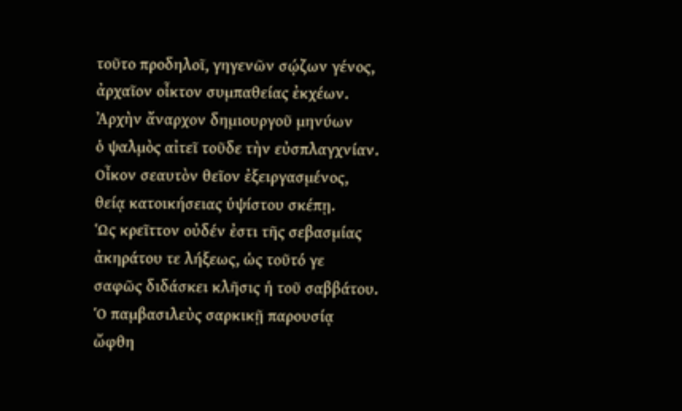τοῦτο προδηλοῖ, γηγενῶν σῴζων γένος,
ἀρχαῖον οἶκτον συμπαθείας ἐκχέων.
Ἀρχὴν ἄναρχον δημιουργοῦ μηνύων
ὁ ψαλμὸς αἰτεῖ τοῦδε τὴν εὐσπλαγχνίαν.
Οἶκον σεαυτὸν θεῖον ἐξειργασμένος,
θείᾳ κατοικήσειας ὑψίστου σκέπῃ.
Ὡς κρεῖττον οὐδέν ἐστι τῆς σεβασμίας
ἀκηράτου τε λήξεως, ὡς τοῦτό γε
σαφῶς διδάσκει κλῆσις ἡ τοῦ σαββάτου.
Ὁ παμβασιλεὺς σαρκικῇ παρουσίᾳ
ὤφθη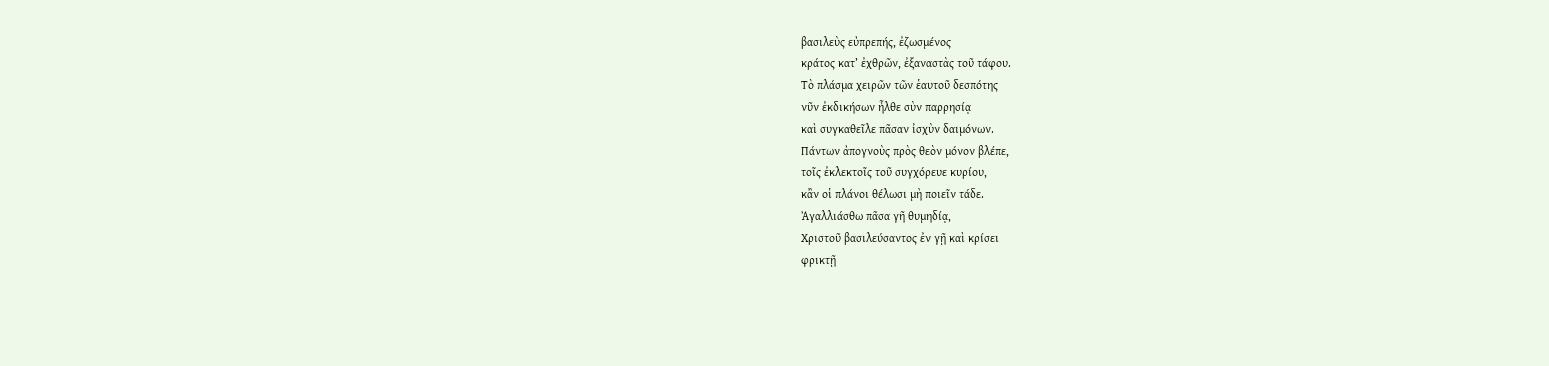βασιλεὺς εὐπρεπής, ἐζωσμένος
κράτος κατ’ ἐχθρῶν, ἐξαναστὰς τοῦ τάφου.
Τὸ πλάσμα χειρῶν τῶν ἑαυτοῦ δεσπότης
νῦν ἐκδικήσων ἦλθε σὺν παρρησίᾳ
καὶ συγκαθεῖλε πᾶσαν ἰσχὺν δαιμόνων.
Πάντων ἀπογνοὺς πρὸς θεὸν μόνον βλέπε,
τοῖς ἐκλεκτοῖς τοῦ συγχόρευε κυρίου,
κἂν οἱ πλάνοι θέλωσι μὴ ποιεῖν τάδε.
Ἀγαλλιάσθω πᾶσα γῆ θυμηδίᾳ,
Χριστοῦ βασιλεύσαντος ἐν γῇ καὶ κρίσει
φρικτῇ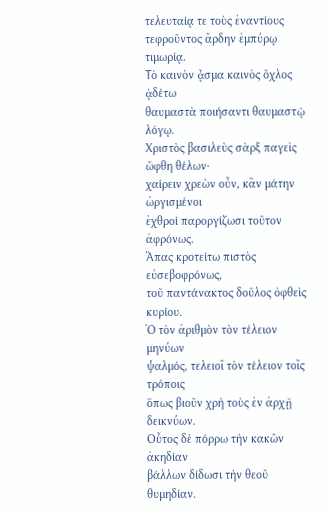τελευταίᾳ τε τοὺς ἐναντίους
τεφροῦντος ἄρδην ἐμπύρῳ τιμωρίᾳ.
Τὸ καινὸν ᾆσμα καινὸς ὄχλος ᾀδέτω
θαυμαστὰ ποιήσαντι θαυμαστῷ λόγῳ.
Χριστὸς βασιλεὺς σὰρξ παγεὶς ὤφθη θέλων·
χαίρειν χρεὼν οὖν, κἂν μάτην ὠργισμένοι
ἐχθροί παροργίζωσι τοῦτον ἀφρόνως.
Ἅπας κροτείτω πιστὸς εὐσεβοφρόνως,
τοῦ παντάνακτος δοῦλος ὀφθεὶς κυρίου.
Ὁ τὸν ἀριθμὸν τὸν τέλειον μηνύων
ψαλμός, τελειοῖ τὸν τέλειον τοῖς τρόποις
ὅπως βιοῦν χρὴ τοὺς ἐν ἀρχῇ δεικνύων.
Οὗτος δὲ πόρρω τὴν κακῶν ἀκηδίαν
βάλλων δίδωσι τὴν θεοῦ θυμηδίαν.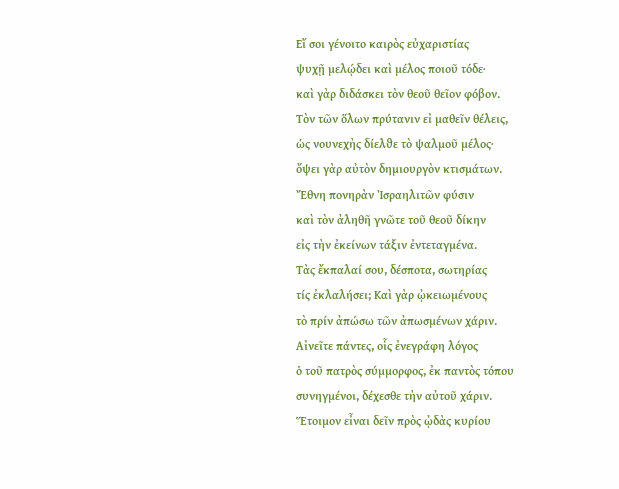Εἴ σοι γένοιτο καιρὸς εὐχαριστίας
ψυχῇ μελῴδει καὶ μέλος ποιοῦ τόδε·
καὶ γὰρ διδάσκει τὸν θεοῦ θεῖον φόβον.
Τὸν τῶν ὅλων πρύτανιν εἰ μαθεῖν θέλεις,
ὡς νουνεχὴς δίελϑε τὸ ψαλμοῦ μέλος·
ὄψει γὰρ αὐτὸν δημιουργὸν κτισμάτων.
Ἔθνη πονηρὰν Ἰσραηλιτῶν φύσιν
καὶ τὸν ἀληθῆ γνῶτε τοῦ θεοῦ δίκην
εἰς τὴν ἐκείνων τάξιν ἐντεταγμένα.
Τὰς ἔκπαλαί σου, δέσποτα, σωτηρίας
τίς ἐκλαλήσει; Καὶ γὰρ ᾠκειωμένους
τὸ πρίν ἀπώσω τῶν ἀπωσμένων χάριν.
Αἰνεῖτε πάντες, οἷς ἐνεγράφη λόγος
ὁ τοῦ πατρὸς σύμμορφος, ἐκ παντὸς τόπου
συνηγμένοι, δέχεσθε τὴν αὐτοῦ χάριν.
Ἕτοιμον εἶναι δεῖν πρὸς ᾠδὰς κυρίου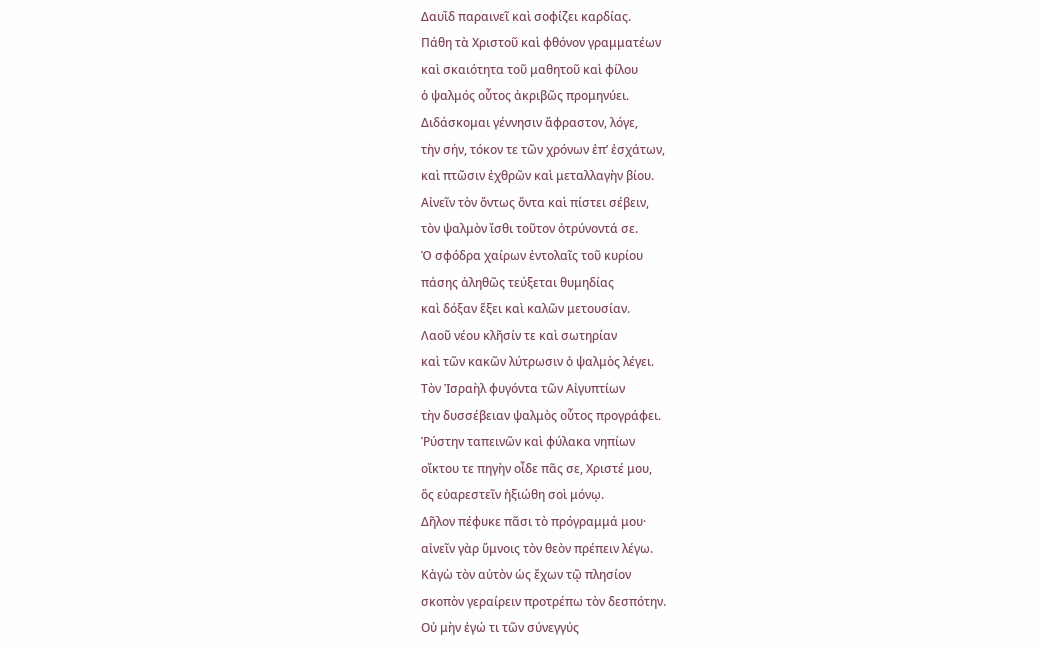Δαυῒδ παραινεῖ καὶ σοφίζει καρδίας.
Πάθη τὰ Χριστοῦ καὶ φθόνον γραμματέων
καὶ σκαιότητα τοῦ μαθητοῦ καὶ φίλου
ὁ ψαλμός οὗτος ἀκριβῶς προμηνύει.
Διδάσκομαι γέννησιν ἄφραστον, λόγε,
τὴν σήν, τόκον τε τῶν χρόνων ἐπ’ ἐσχάτων,
καὶ πτῶσιν ἐχθρῶν καὶ μεταλλαγὴν βίου.
Αἰνεῖν τὸν ὄντως ὄντα καὶ πίστει σέβειν,
τὸν ψαλμὸν ἴσθι τοῦτον ὀτρύνοντά σε.
Ὁ σφόδρα χαίρων ἐντολαῖς τοῦ κυρίου
πάσης ἀληθῶς τεύξεται θυμηδίας
καὶ δόξαν ἕξει καὶ καλῶν μετουσίαν.
Λαοῦ νέου κλῆσίν τε καὶ σωτηρίαν
καὶ τῶν κακῶν λύτρωσιν ὁ ψαλμὸς λέγει.
Τὸν Ἰσραὴλ φυγόντα τῶν Αἰγυπτίων
τὴν δυσσέβειαν ψαλμὸς οὗτος προγράφει.
Ῥύστην ταπεινῶν καὶ φύλακα νηπίων
οἴκτου τε πηγὴν οἶδε πᾶς σε, Χριστέ μου,
ὃς εὐαρεστεῖν ἠξιώθη σοὶ μόνῳ.
Δῆλον πέφυκε πᾶσι τὸ πρόγραμμά μου·
αἰνεῖν γὰρ ὕμνοις τὸν θεὸν πρέπειν λέγω.
Κἀγὼ τὸν αὐτὸν ὡς ἔχων τῷ πλησίον
σκοπὸν γεραίρειν προτρέπω τὸν δεσπότην.
Οὐ μὴν ἐγώ τι τῶν σύνεγγύς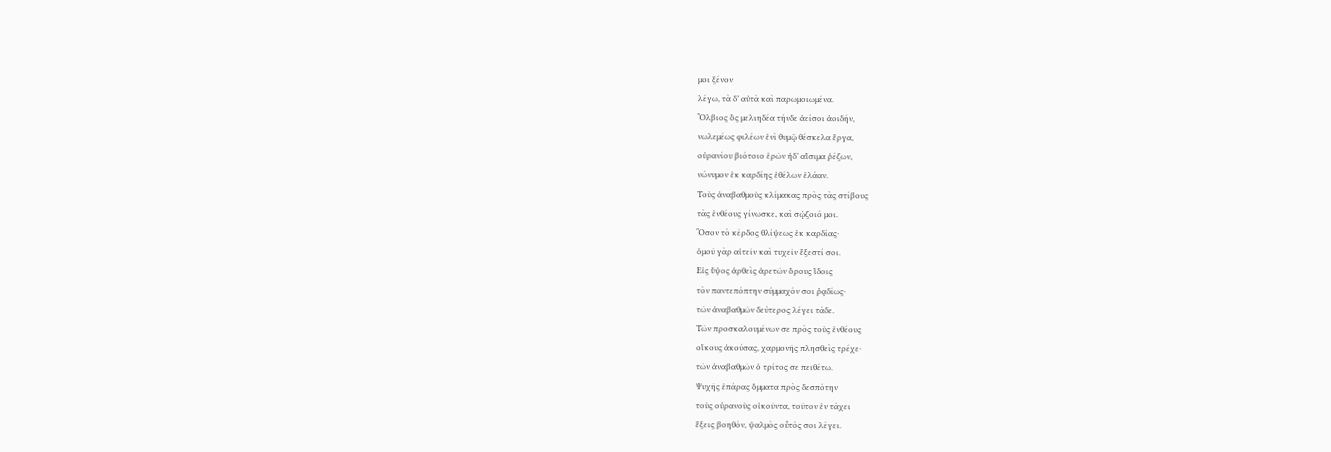μοι ξένον
λέγω, τὰ δ’ αὐτὰ καὶ παρωμοιωμένα.
Ὄλβιος ὃς μελιηδέα τήνδε ἀείσοι ἀοιδήν,
νωλεμέως φιλέων ἐνὶ θυμῷ θέσκελα ἔργα,
οὐρανίου βιότοιο ἐρῶν ἠδ’ αἴσιμα ῥέζων,
νώνυμον ἐκ καρδίης ἐθέλων ἐλάαν.
Τοὺς ἀναβαθμοὺς κλίμακας πρὸς τὰς στίβους
τὰς ἐνθέους γίνωσκε, καὶ σῴζοιό μοι.
Ὅσον τὸ κέρδος θλίψεως ἐκ καρδίας·
ὁμοῦ γὰρ αἰτεῖν καὶ τυχεῖν ἔξεστί σοι.
Εἰς ὕψος ἀρθεὶς ἀρετῶν ὄρους ἴδοις
τὸν παντεπόπτην σύμμαχόν σοι ῥᾳδίως·
τῶν ἀναβαθμῶν δεύτερος λέγει τάδε.
Τῶν προσκαλουμένων σε πρὸς τοὺς ἐνθέους
οἴκους ἀκούσας, χαρμονῆς πλησθεὶς τρέχε·
τῶν ἀναβαθμῶν ὁ τρίτος σε πειθέτω.
Ψυχῆς ἐπάρας ὄμματα πρὸς δεσπότην
τοὺς οὐρανοὺς οἰκοῦντα, τοῦτον ἐν τάχει
ἕξεις βοηθόν, ψαλμὸς οὗτός σοι λέγει.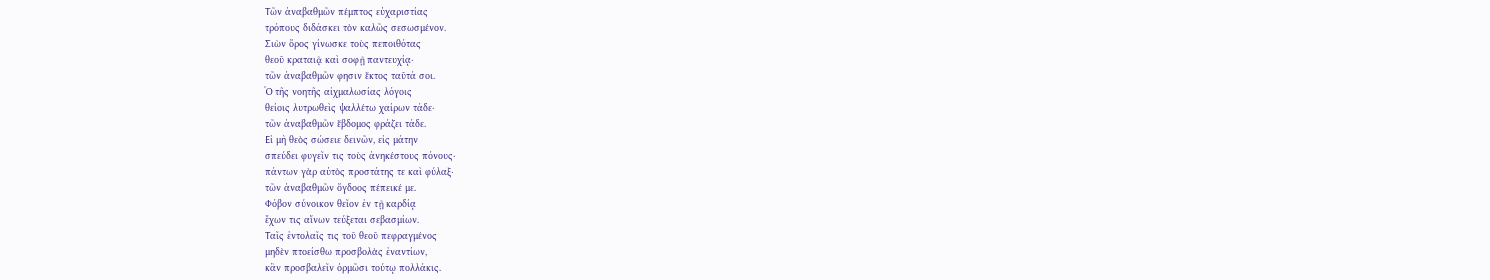Τῶν ἀναβαθμῶν πέμπτος εὐχαριστίας
τρόπους διδάσκει τὸν καλῶς σεσωσμένον.
Σιὼν ὄρος γίνωσκε τοὺς πεποιθότας
θεοῦ κραταιᾷ καὶ σοφῇ παντευχίᾳ·
τῶν ἀναβαθμῶν φησιν ἕκτος ταῦτά σοι.
Ὁ τῆς νοητῆς αἰχμαλωσίας λόγοις
θείοις λυτρωθεὶς ψαλλέτω χαίρων τάδε·
τῶν ἀναβαθμῶν ἕβδομος φράζει τάδε.
Εἰ μὴ θεὸς σώσειε δεινῶν, εἰς μάτην
σπεύδει φυγεῖν τις τοὺς ἀνηκέστους πόνους·
πάντων γὰρ αὐτὸς προστάτης τε καὶ φύλαξ·
τῶν ἀναβαθμῶν ὄγδοος πέπεικέ με.
Φόβον σύνοικον θεῖον ἐν τῇ καρδίᾳ
ἔχων τις αἴνων τεύξεται σεβασμίων.
Ταῖς ἐντολαῖς τις τοῦ θεοῦ πεφραγμένος
μηδὲν πτοείσθω προσβολὰς ἐναντίων,
κἂν προσβαλεῖν ὁρμῶσι τούτῳ πολλάκις.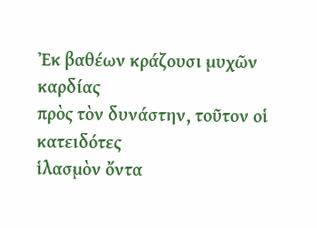Ἐκ βαθέων κράζουσι μυχῶν καρδίας
πρὸς τὸν δυνάστην, τοῦτον οἱ κατειδότες
ἱλασμὸν ὄντα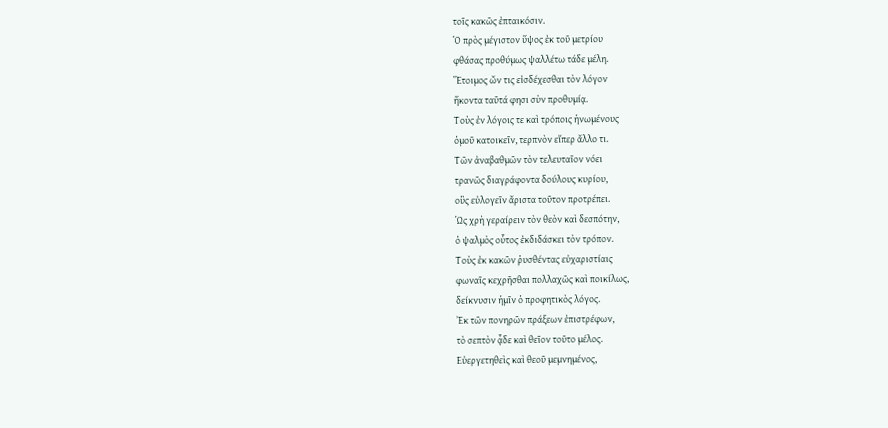τοῖς κακῶς ἐπταικόσιν.
Ὁ πρὸς μέγιστον ὕψος ἐκ τοῦ μετρίου
φθάσας προθύμως ψαλλέτω τάδε μέλη.
Ἕτοιμος ὤν τις εἰσδέχεσθαι τὸν λόγον
ἥκοντα ταῦτά φησι σὺν προθυμίᾳ.
Τοὺς ἐν λόγοις τε καὶ τρόποις ἡνωμένους
ὁμοῦ κατοικεῖν, τερπνὸν εἴπερ ἄλλο τι.
Τῶν ἀναβαθμῶν τὸν τελευταῖον νόει
τρανῶς διαγράφοντα δούλους κυρίου,
οὓς εὐλογεῖν ἄριστα τοῦτον προτρέπει.
Ὡς χρὴ γεραίρειν τὸν θεὸν καὶ δεσπότην,
ὁ ψαλμὸς οὗτος ἐκδιδάσκει τὸν τρόπον.
Τοὺς ἐκ κακῶν ῥυσθέντας εὐχαριστίαις
φωναῖς κεχρῆσθαι πολλαχῶς καὶ ποικίλως,
δείκνυσιν ἡμῖν ὁ προφητικὸς λόγος.
Ἐκ τῶν πονηρῶν πράξεων ἐπιστρέφων,
τὸ σεπτὸν ᾆδε καὶ θεῖον τοῦτο μέλος.
Εὐεργετηθεὶς καὶ θεοῦ μεμνημένος,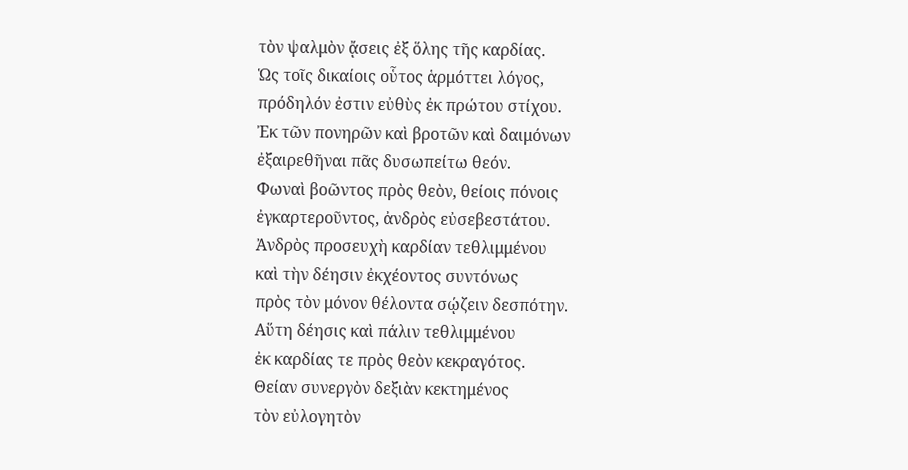τὸν ψαλμὸν ᾄσεις ἐξ ὅλης τῆς καρδίας.
Ὡς τοῖς δικαίοις οὗτος ἁρμόττει λόγος,
πρόδηλόν ἐστιν εὐθὺς ἐκ πρώτου στίχου.
Ἐκ τῶν πονηρῶν καὶ βροτῶν καὶ δαιμόνων
ἐξαιρεθῆναι πᾶς δυσωπείτω θεόν.
Φωναὶ βοῶντος πρὸς θεὸν, θείοις πόνοις
ἐγκαρτεροῦντος, ἀνδρὸς εὐσεβεστάτου.
Ἀνδρὸς προσευχὴ καρδίαν τεθλιμμένου
καὶ τὴν δέησιν ἐκχέοντος συντόνως
πρὸς τὸν μόνον θέλοντα σῴζειν δεσπότην.
Αὕτη δέησις καὶ πάλιν τεθλιμμένου
ἐκ καρδίας τε πρὸς θεὸν κεκραγότος.
Θείαν συνεργὸν δεξιὰν κεκτημένος
τὸν εὐλογητὸν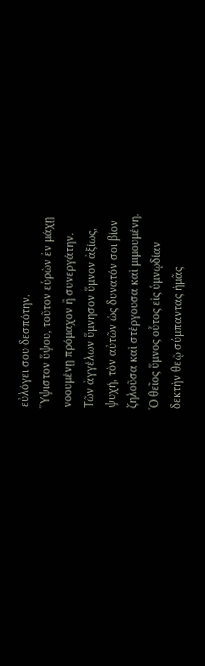εὐλόγει σου δεσπότην.
Ὕψιστον ὕψου, τοῦτον εὑρὼν ἐν μάχῃ
νοουμένῃ πρόμαχον ἢ συνεργάτην.
Τῶν ἀγγέλων ὕμνησον ὕμνον ἀξίως,
ψυχή, τὸν αὐτῶν ὡς δυνατόν σοι βίον
ζηλοῦσα καὶ στέργουσα καὶ μιμουμένη.
Ὁ θεῖος ὕμνος οὗτος εἰς ὑμνῳδίαν
δεκτὴν θεῷ σύμπαντας ἡμᾶς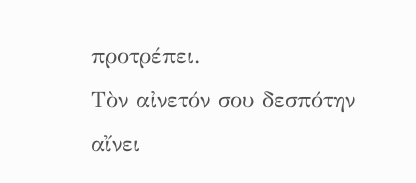προτρέπει.
Τὸν αἰνετόν σου δεσπότην αἴνει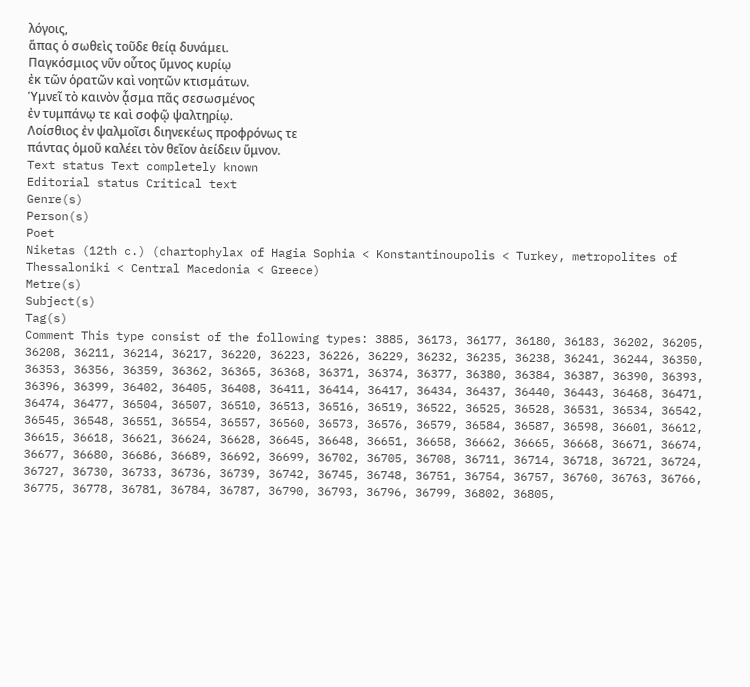λόγοις,
ἅπας ὁ σωθεὶς τοῦδε θείᾳ δυνάμει.
Παγκόσμιος νῦν οὗτος ὕμνος κυρίῳ
ἐκ τῶν ὁρατῶν καὶ νοητῶν κτισμάτων.
Ὑμνεῖ τὸ καινὸν ᾆσμα πᾶς σεσωσμένος
ἐν τυμπάνῳ τε καὶ σοφῷ ψαλτηρίῳ.
Λοίσθιος ἐν ψαλμοῖσι διηνεκέως προφρόνως τε
πάντας ὁμοῦ καλέει τὸν θεῖον ἀείδειν ὕμνον.
Text status Text completely known
Editorial status Critical text
Genre(s)
Person(s)
Poet
Niketas (12th c.) (chartophylax of Hagia Sophia < Konstantinoupolis < Turkey, metropolites of Thessaloniki < Central Macedonia < Greece)
Metre(s)
Subject(s)
Tag(s)
Comment This type consist of the following types: 3885, 36173, 36177, 36180, 36183, 36202, 36205, 36208, 36211, 36214, 36217, 36220, 36223, 36226, 36229, 36232, 36235, 36238, 36241, 36244, 36350, 36353, 36356, 36359, 36362, 36365, 36368, 36371, 36374, 36377, 36380, 36384, 36387, 36390, 36393, 36396, 36399, 36402, 36405, 36408, 36411, 36414, 36417, 36434, 36437, 36440, 36443, 36468, 36471, 36474, 36477, 36504, 36507, 36510, 36513, 36516, 36519, 36522, 36525, 36528, 36531, 36534, 36542, 36545, 36548, 36551, 36554, 36557, 36560, 36573, 36576, 36579, 36584, 36587, 36598, 36601, 36612, 36615, 36618, 36621, 36624, 36628, 36645, 36648, 36651, 36658, 36662, 36665, 36668, 36671, 36674, 36677, 36680, 36686, 36689, 36692, 36699, 36702, 36705, 36708, 36711, 36714, 36718, 36721, 36724, 36727, 36730, 36733, 36736, 36739, 36742, 36745, 36748, 36751, 36754, 36757, 36760, 36763, 36766, 36775, 36778, 36781, 36784, 36787, 36790, 36793, 36796, 36799, 36802, 36805,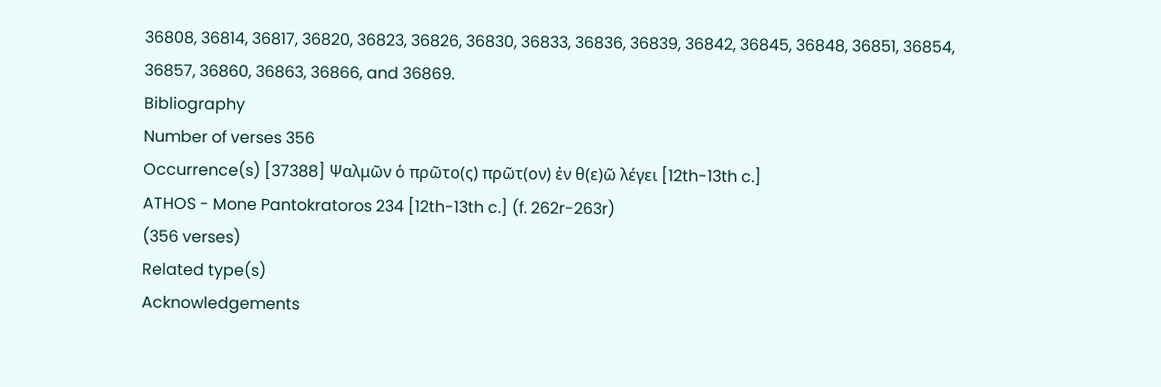36808, 36814, 36817, 36820, 36823, 36826, 36830, 36833, 36836, 36839, 36842, 36845, 36848, 36851, 36854, 36857, 36860, 36863, 36866, and 36869.
Bibliography
Number of verses 356
Occurrence(s) [37388] Ψαλμῶν ὁ πρῶτο(ς) πρῶτ(ον) ἐν θ(ε)ῶ λέγει [12th-13th c.]
ATHOS - Mone Pantokratoros 234 [12th-13th c.] (f. 262r-263r)
(356 verses)
Related type(s)
Acknowledgements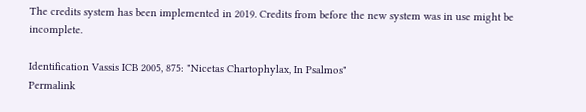The credits system has been implemented in 2019. Credits from before the new system was in use might be incomplete.

Identification Vassis ICB 2005, 875: "Nicetas Chartophylax, In Psalmos"
Permalink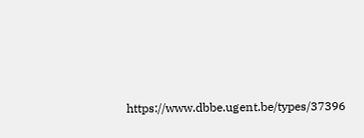https://www.dbbe.ugent.be/types/37396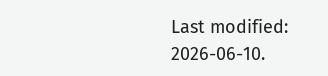Last modified: 2026-06-10.